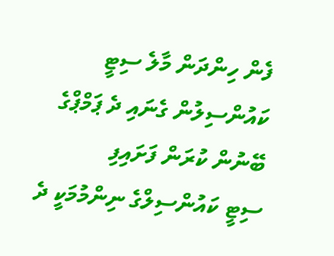ފެން ހިންދަން މާލެ ސިޓީ ކައުންސިލުން ގެނައި ދެ ޕަމްޕްގެ ބޭނުން ކުރަން ފަށައިފި
ސިޓީ ކައުންސިލްގެ ނިންމުމަކީ ދެ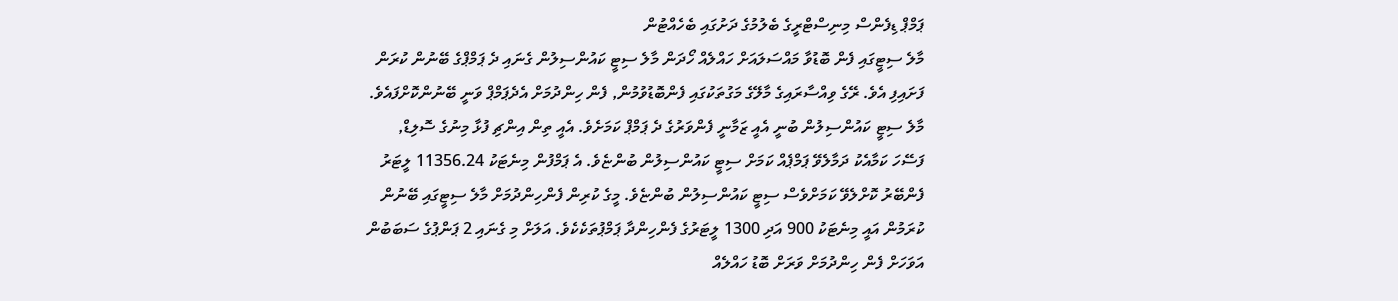ޕަމްޕް ޑިފެންސް މިނިސްޓްރީގެ ބެލުމުގެ ދަށުގައި ބެހެއްޓުން
މާލެ ސިޓީގައި ފެން ބޮޑުވާ މައްސަލައަށް ހައްލެއް ހޯދަން މާލެ ސިޓީ ކައުންސިލުން ގެނައި ދެ ޕަމްޕްގެ ބޭނުން ކުރަން ފަށައިފި އެވެ. ރޭގެ ވިއްސާރައިގެ މާލޭގެ މަގުތަކުގައި ފެންބޮޑުވުމުން, ފެން ހިންދުމަށް އެދެޕަމްޕް ވަނީ ބޭނުންކޮށްފައެވެ.
މާލެ ސިޓީ ކައުންސިލުން ބުނީ އެއީ ޒަމާނީ ފެންވަރުގެ ދެ ޕަމްޕް ކަމަށެވެ. އެއީ ތިން އިންޗި ފުޅާ މިނުގެ ސޮލިޑް, ފަސޭހަ ކަމާއެކު ދަމާލެވޭ ޕަމްޕެއް ކަމަށް ސިޓީ ކައުންސިލުން ބުންޏެވެ. އެ ޕަމްފުން މިނެޓަކު 11356.24 ލީޓަރު ފެންބޭރު ކޮށްލެވޭ ކަމަށްވެސް ސިޓީ ކައުންސިލުން ބުންޏެވެ. މީގެ ކުރިން ފެންހިންދުމަށް މާލެ ސިޓީގައި ބޭނުން ކުރަމުން އައީ މިނެޓަކު 900 އަދި 1300 ލީޓަރުގެ ފެންހިންދާ ޕަމްޕުތަކެކެވެ. އަލަށް މި ގެނައި 2 ޕަންޕުގެ ސަބަބުން އަވަހަށް ފެން ހިންދުމަށް ވަރަށް ބޮޑު ހައްލެއް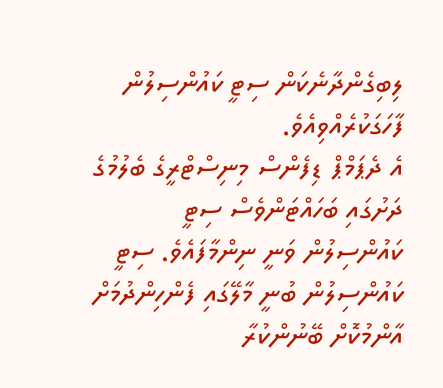ލިބިގެންދާނެކަން ސިޓީ ކައުންސިލުން ފާހަގަކުރެއްވިއެވެ.
އެ ދެޕަމްޕް ޑިފެންސް މިނިސްޓްރީގެ ބެލުމުގެ ދަށުގައި ބަހައްޓަންވެސް ސިޓީ ކައުންސިލުން ވަނީ ނިންމާފައެވެ. ސިޓީ ކައުންސިލުން ބުނީ މާލޭގައި ފެންހިންދުމަށް އާންމުކޮށް ބޭނުންކުރާ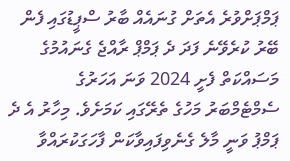ޕަމްޕަށްވުރެ އެތަށް ގުނައެއް ބާރު ސްޕީޑުގައި ފެން ބޭރު ކުރެވޭނެ ފަދަ ދެ ޕަމްޕް ރާއްޖެ ގެނައުމުގެ މަސައްކަތް ފެށީ 2024 ވަނަ އަހަރުގެ ސެމްޓެމްބަރު މަހުގެ ތެރޭގައި ކަމަށެވެ. މިހާރު އެ ދެ ޕަމްޕު ވަނީ މާލެ ގެނެވިފައިވާކަން ފާހަގަކުރައްވާ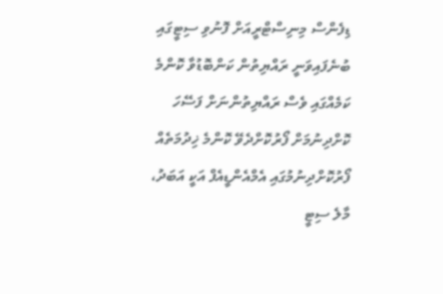ޑިފެންސް މިނިސްޓްރީއަށް ފޮނުވި ސިޓީގައި ބުނެފައިވަނީ ރައްޔިތުން ކަންބޮޑުވާ ކޮންމެ ކަމެއްގައި ވެސް ރައްޔިތުންނަށް ފަސޭހަ ކޮށްދިނުމަށް ފޯރުކޮށްދެވޭ ކޮންމެ ޚިދުމަތެއް ފޯރުކޮށްދިނުމުގައި އެމްއެންޑީއެފް އަކީ އަބަދު، މާލެ ސިޓީ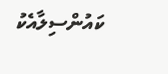ކައުންސިލާއެކު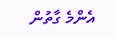އެންމެ ގާތުން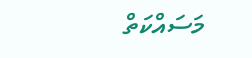މަސައްކަތް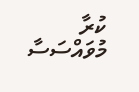ކުރާ މުވައްސަސާ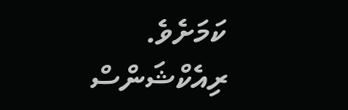ކަމަށެވެ.
ރިއެކްޝަންސް